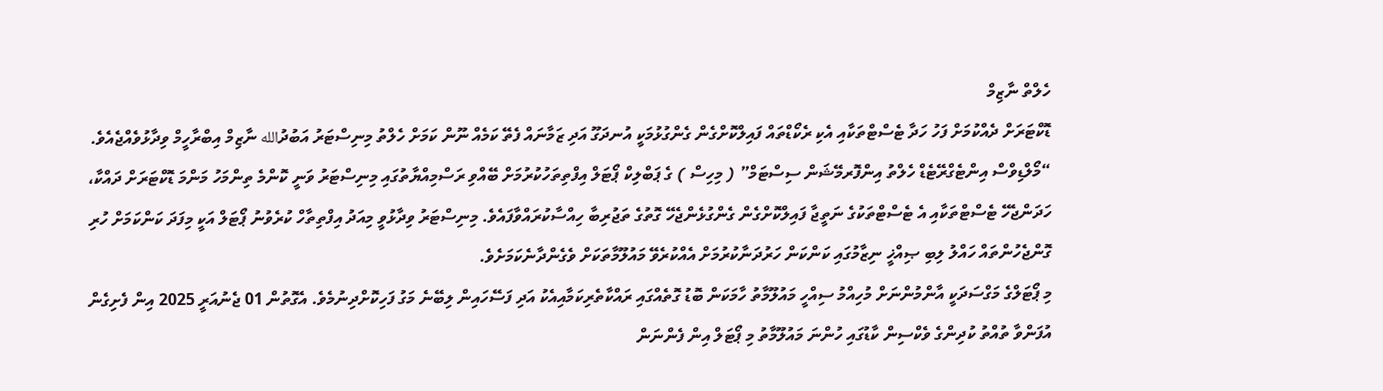ހެލްތް ނާޒިމް
ޑޮކްޓަރަށް ދެއްކުމަށް ފަހު ހަދާ ޓެސްޓްތަކާއި އެކި ރެކޯޑްތައް ފައިލްކޮށްގެން ގެންގުޅުމަކީ އުނދަގޫ އަދި ޒަމާނައް ފެތޭ ކަމެއް ނޫން ކަމަށް ހެލްތު މިނިސްޓަރު އަބުދުالله ނާޒިމް އިބްރާހީމް ވިދާޅުވެއްޖެއެވެ.
“މޯލްޑިވްސް އިންޓެގްރޭޓެޑް ހެލްތު އިންފޮރމޭޝަން ސިސްޓަމް” ( މިހިސް ) ގެ ޕަބްލިކް ޕޯޓަލް އިފްތިތަހުކުރުމަށް ބޭއްވި ރަސްމިއްޔާތުގައި މިނިސްޓަރު ވަނީ ކޮންމެ ތިންމަހު މަންމަ ޑޮކްޓަރަށް ދައްކާ، ހަދަންޖެހޭ ޓެސްޓްތަކާއި އެ ޓެސްޓްތަކުގެ ނަތީޖާ ފައިލްކޮށްގެން ގެންގުޅެންޖެހޭ ގޮތުގެ ތަޖުރިބާ ހިއްސާކުރައްވާފައެވެ. މިނިސްޓަރު ވިދާޅުވީ މިއަދު އިފްތިތާހް ކުރެވުނު ޕޯޓަލް އަކީ މިފަދަ ކަންކަމަށް ހުރި ގޮންޖެހުންތައް ހައްލު ލިބި ޞިއްޚީ ނިޒާމުގައި ކަންކަން ހަރުދަނާކުރުމަށް އެއްކުރެވޭ މައުލޫމާތަކަށް ވެގެންދާނެކަމަށެވެ.
މި ޕޯޓަލްގެ މަގްސަދަކީ އާންމުންނަށް މުހިއްމު ސިއްހީ މައުލޫމާތު ހާމަކަން ބޮޑު ގޮތެއްގައި ރައްކާތެރިކަމާއިއެކު އަދި ފަސޭހައިން ލިބޭނެ މަގު ފަހިކޮށްދިނުމެވެ. އެގޮތުން 01 ޖެނުއަރީ 2025 އިން ފެށިގެން އުފަންވާ ތުއްތު ކުދިންގެ ވެކްސިން ކާޑުގައި ހުންނަ މައުލޫމާތު މި ޕޯޓަލް އިން ފެންނަން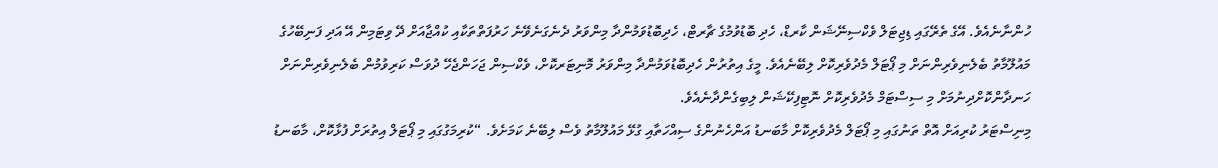ހުންނާނެއެވެ. އޭގެ ތެރޭގައި ޑިޖިޓަލް ވެކްސިނޭޝަން ކާރޑް، ހެދި ބޮޑުވުމުގެ ޗާރޓް، ހެދިބޮޑުވަމުންދާ މިންވަރު ދެނެގަނެވޭނެ ހަރުފަތްތަކާއި ކުއްޖާއަށް ދޭ ވިޓަމިން އޭ އަދި ފަނިބޭހުގެ މައުލޫމާތު ބެލެނިވެރިންނަށް މި ޕޯޓަލް މެދުވެރިކޮށް ލިބޭނެއެވެ. މީގެ އިތުރުން ހެދިބޮޑުވަމުންދާ މިންވަރު މޮނިޓަރކޮށް، ވެކްސިން ޖަހަންޖެހޭ ދުވަސް ކަރިވުމުން ބެލެނިވެރިންނަށް ހަނދާންކޮށްދިނުމަށް މި ސިސްޓަމް މެދުވެރިކޮށް ނޮޓިފިކޭޝަން ލިބިގެންދާނެއެވެ.
މިނިސްޓަރު ކުރިއަށް އޮތް ތަނުގައި މި ޕޯޓަލް މެދުވެރިކޮށް މާބަނޑު އަންހެނުންގެ ސިއްހަތާއި ގުޅޭ މައުލޫމާތު ވެސް ލިބޭނެ ކަމަށެވެ. “ކުރިމަގުގައި މި ޕޯޓަލް އިތުރަށް ފުޅާކޮށް، މާބަނޑު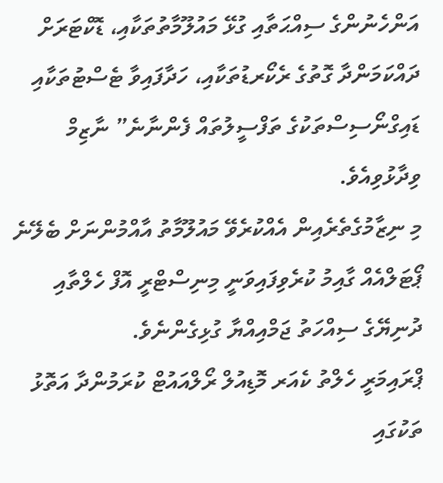އަންހެނުންގެ ސިއްޙަތާއި ގުޅޭ މައުލޫމާތުތަކާއި، ޑޮކްޓަރަށް ދައްކަމަންދާ ގޮތުގެ ރެކޯރޑުތަކާއި، ހަދާފައިވާ ޓެސްޓުތަކާއި ޑައިގްނޯސިސްތަކުގެ ތަފްސީލުތައް ފެންނާނެ” ނާޒިމް ވިދާޅުވިއެވެ.
މި ނިޒާމުގެތެރެއިން އެއްކުރެވޭ މައުލޫމާތު އާއްމުންނަށް ބެލޭނެ ޕޯޓަލްއެއް ގާއިމު ކުރެވިފައިވަނީ މިނިސްޓްރީ އޮފް ހެލްތާއި ދުނިޔޭގެ ސިއްހަތު ޖަމްއިއްޔާ ގުޅިގެންނެވެ.
ޕްރައިމަރީ ހެލްތު ކެއަރ މޮޑިއުލް ރޯލްއައުޓް ކުރަމުންދާ އަތޮޅު ތަކުގައި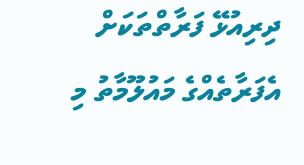ދިރިއުޅޭ ފަރާތްތަކަށް އެފަރާތެއްގެ މައުލޫމާތު މި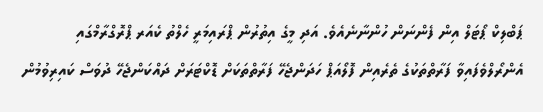ޕަބްލިކް ޕޯޓަލް އިން ފެންނަން ހުންނާނެއެވެ. އަދި މީގެ އިތުރުން ޕްރައިމަރީ ހެލްތު ކެއަރ ޕްރޮގްރާމްގައި އެންރޯލްވެފައިވާ ފަރާތްތަކުގެ ތެރެއިން ފޮލޯއަޕް ހަދަންޖެހޭ ފަރާތްތަކަށް ޑޮކްޓަރަށް ދައްކަންޖެހޭ ދުވަސް ކައިރިވުމުން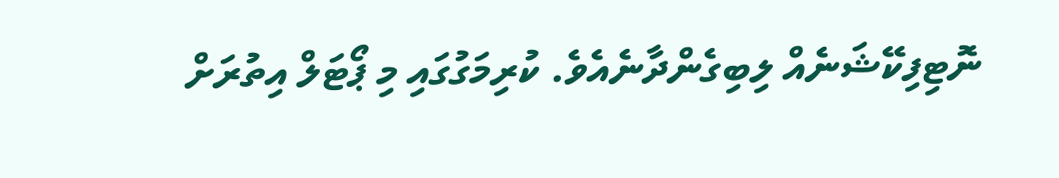ނޮޓިފިކޭޝަނެއް ލިބިގެންދާނެއެވެ. ކުރިމަގުގައި މި ޕޯޓަލް އިތުރަށް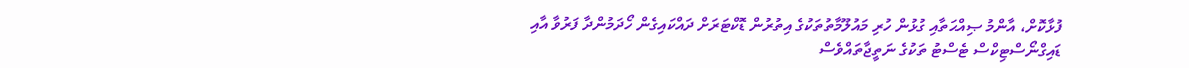ފުޅާކޮށް، އާންމު ޞިއްޙަތާއި ގުޅުން ހުރި މައުލޫމާތުތަކުގެ އިތުރުން ޑޮކްޓަރަށް ދައްކައިގެން ހޯދަމުންދާ ފަރުވާ އާއި ޑައިގްނޯސްޓިކްސް ޓެސްޓު ތަކުގެ ނަތީޖާތައްވެސް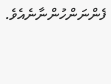ފެންނަންހުންނާނެއެވެ.